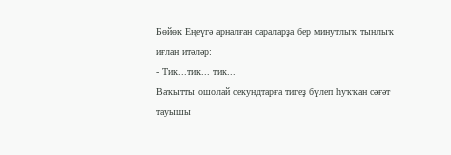Бөйөк Еңеүгә арналған сараларҙа бер минутлыҡ тынлыҡ иғлан итәләр:
- Тик...тик... тик...
Ваҡытты ошолай секундтарға тигеҙ бүлеп һуҡҡан сәғәт тауышы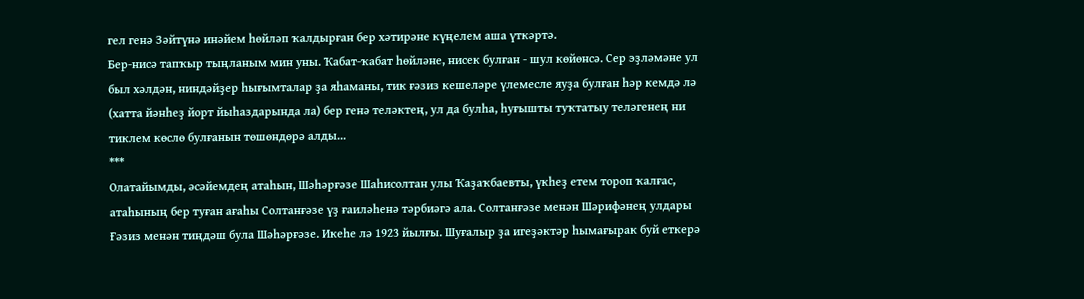гел генә Зәйтүнә инәйем һөйләп ҡалдырған бер хәтирәне күңелем аша үткәртә.
Бер-нисә тапҡыр тыңланым мин уны. Ҡабат-ҡабат һөйләне, нисек булған - шул көйөнсә. Сер эҙләмәне ул был хәлдән, ниндәйҙер һығымталар ҙа яһаманы, тик ғәзиз кешеләре үлемесле яуҙа булған һәр кемдә лә (хатта йәнһеҙ йорт йыһаздарында ла) бер генә теләктең, ул да булһа, һуғышты туҡтатыу теләгенең ни тиклем көслө булғанын төшөндөрә алды...
***
Олатайымды, әсәйемдең атаһын, Шәһәрғәзе Шаһисолтан улы Ҡаҙаҡбаевты, үкһеҙ етем тороп ҡалғас, атаһының бер туған ағаһы Солтанғәзе үҙ ғаиләһенә тәрбиәгә ала. Солтанғәзе менән Шәрифәнең улдары Ғәзиз менән тиңдәш була Шәһәрғәзе. Икеһе лә 1923 йылғы. Шуғалыр ҙа игеҙәктәр һымағырак буй еткерә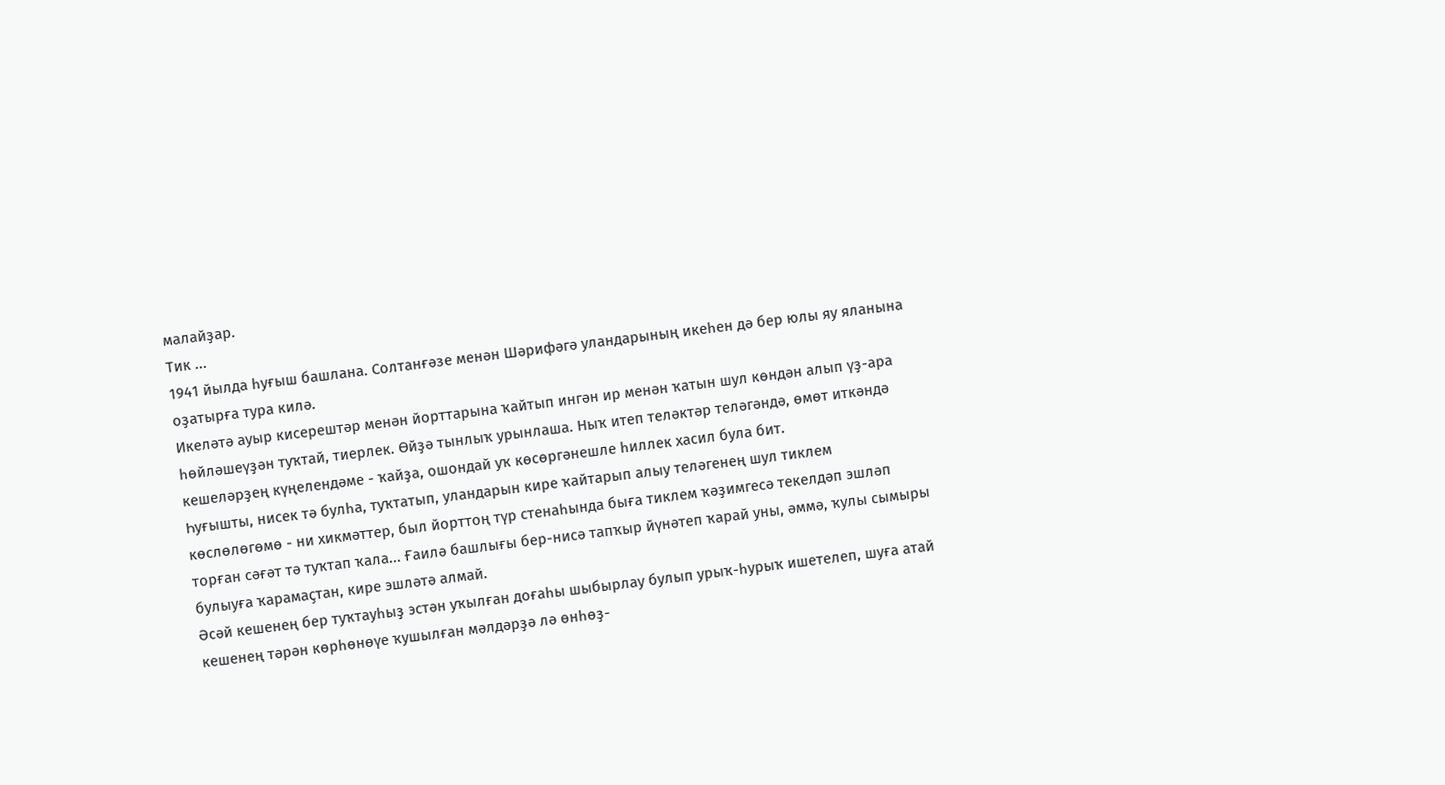малайҙар.
Тик ...
1941 йылда һуғыш башлана. Солтанғәзе менән Шәрифәгә уландарының икеһен дә бер юлы яу яланына оҙатырға тура килә.
Икеләтә ауыр кисерештәр менән йорттарына ҡайтып ингән ир менән ҡатын шул көндән алып үҙ-ара һөйләшеүҙән туҡтай, тиерлек. Өйҙә тынлыҡ урынлаша. Ныҡ итеп теләктәр теләгәндә, өмөт иткәндә кешеләрҙең күңелендәме - ҡайҙа, ошондай уҡ көсөргәнешле һиллек хасил була бит.
Һуғышты, нисек тә булһа, туҡтатып, уландарын кире ҡайтарып алыу теләгенең шул тиклем көслөлөгөмө - ни хикмәттер, был йорттоң түр стенаһында быға тиклем ҡәҙимгесә текелдәп эшләп торған сәғәт тә туҡтап ҡала... Ғаилә башлығы бер-нисә тапҡыр йүнәтеп ҡарай уны, әммә, ҡулы сымыры булыуға ҡарамаҫтан, кире эшләтә алмай.
Әсәй кешенең бер туҡтауһыҙ эстән уҡылған доғаһы шыбырлау булып урыҡ-һурыҡ ишетелеп, шуға атай кешенең тәрән көрһөнөүе ҡушылған мәлдәрҙә лә өнһөҙ-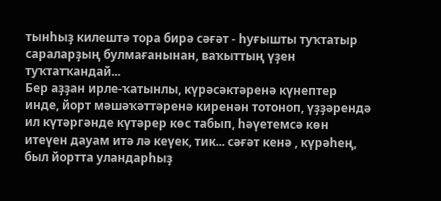тынһыҙ килештә тора бирә сәғәт - һуғышты туҡтатыр сараларҙың булмағанынан, ваҡыттың үҙен туҡтатҡандай...
Бер аҙҙан ирле-ҡатынлы, күрәсәктәренә күнептер инде, йорт мәшәҡәттәренә киренән тотоноп, үҙҙәрендә ил күтәргәнде күтәрер көс табып, һәүетемсә көн итеүен дауам итә лә кеүек, тик... сәғәт кенә , күрәһең, был йортта уландарһыҙ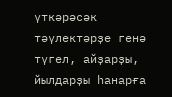үткәрәсәк тәүлектәрҙе генә түгел, айҙарҙы, йылдарҙы һанарға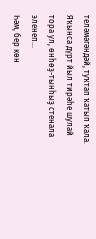теләмәгәндәй, туҡтап ҡатып ҡала. Яҡынса дүрт йыл тирәһе шулай тора ул, өнһөҙ-тынһыҙ стенала эленеп...
Һәм, бер көн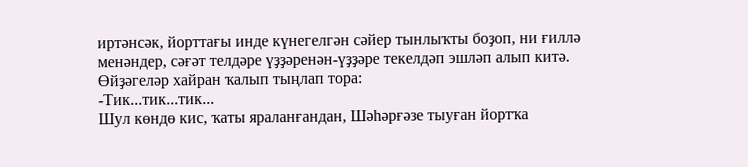иртәнсәк, йорттағы инде күнегелгән сәйер тынлыҡты боҙоп, ни ғиллә менәндер, сәғәт телдәре үҙҙәренән-үҙҙәре текелдәп эшләп алып китә. Өйҙәгеләр хайран ҡалып тыңлап тора:
-Тик...тик...тик...
Шул көндө кис, ҡаты яраланғандан, Шәһәрғәзе тыуған йортҡа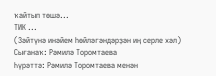ҡайтып төшә...
ТИК ...
(Зәйтүнә инәйем һөйләгәндәрҙән иң серле хәл)
Сығанаҡ: Рәмилә Торомтаева
Һүрәттә: Рәмилә Торомтаева менән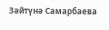Зәйтүнә Самарбаева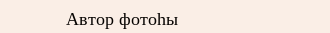Автор фотоһы